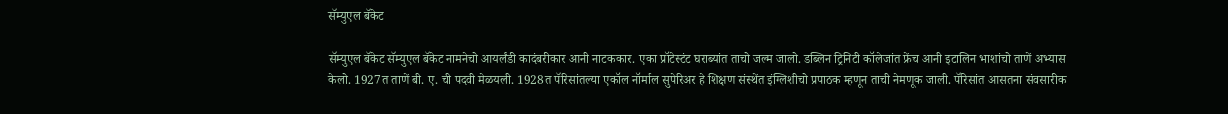सॅम्युएल बॅकेट

सॅम्युएल बॅकेट सॅम्युएल बॅकेट नामनेचो आयर्लंडी कादंबरीकार आनी नाटककार. एका प्रॉटेस्टंट घराब्यांत ताचो जल्म जालो. डब्लिन ट्रिनिटी कॉलेजांत फ्रेंच आनी इटालिन भाशांचो ताणें अभ्यास केलो. 1927त ताणें बी. ए. ची पदवी मेळयली. 1928त पॅरिसांतल्या एकॉल नॉर्माल सुपेरिअर हे शिक्षण संस्थेंत इंग्लिशीचो प्रपाठक म्हणून ताची नेमणूक जाली. पॅरिसांत आसतना संवसारीक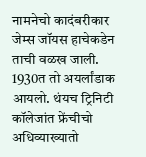नामनेचो कादंबरीकार जेम्स जॉयस हाचेकडेन ताची वळख जाली. 1930त तो अयर्लांडाक आयलो. थंयच ट्रिनिटी कॉलेजांत फ्रेंचीचो अधिव्याख्यातो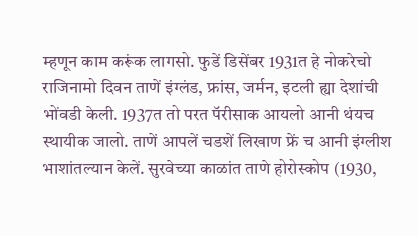म्हणून काम करूंक लागसो. फुडें डिसेंबर 1931त हे नोकरेचो राजिनामो दिवन ताणें इंग्लंड, फ्रांस, जर्मन, इटली ह्या देशांची भोंवडी केली. 1937त तो परत पॅरीसाक आयलो आनी थंयच स्थायीक जालो. ताणें आपलें चडशें लिखाण फ्रें च आनी इंग्लीश भाशांतल्यान केलें. सुरवेच्या काळांत ताणे होरोस्कोप (1930,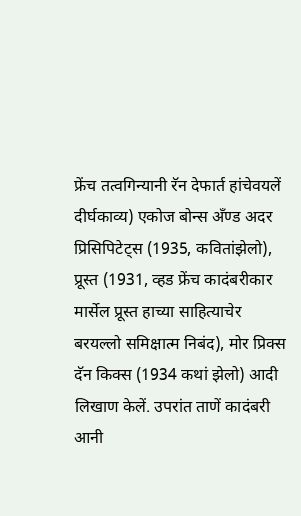फ्रेंच तत्वगिन्यानी रॅन देफार्त हांचेवयलें दीर्घकाव्य) एकोज बोन्स अँण्ड अदर प्रिसिपिटेट्स (1935, कवितांझेलो), प्रूस्त (1931, व्हड फ्रेंच कादंबरीकार मार्सेल प्रूस्त हाच्या साहित्याचेर बरयल्लो समिक्षात्म निबंद), मोर प्रिक्स दॅन किक्स (1934 कथां झेलो) आदी लिखाण केलें. उपरांत ताणें कादंबरी आनी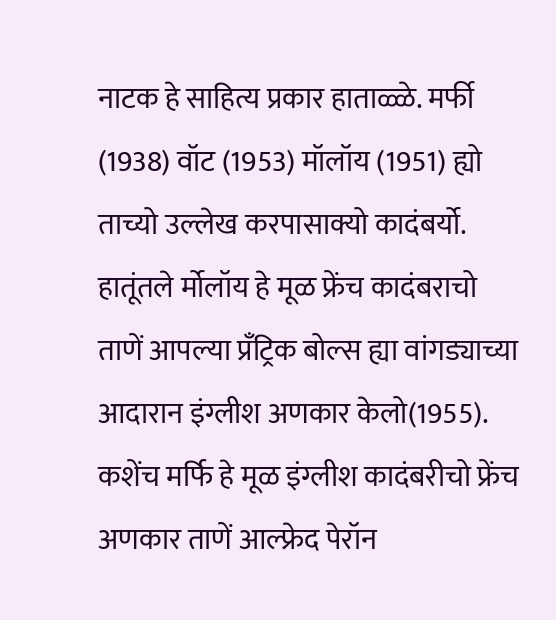नाटक हे साहित्य प्रकार हाताळ्ळे. मर्फी (1938) वॉट (1953) मॉलॉय (1951) ह्यो ताच्यो उल्लेख करपासाक्यो कादंबर्यो. हातूंतले र्मोलॉय हे मूळ फ्रेंच कादंबराचो ताणें आपल्या प्रँट्रिक बोल्स ह्या वांगड्याच्या आदारान इंग्लीश अणकार केलो(1955). कशेंच मर्फि हे मूळ इंग्लीश कादंबरीचो फ्रेंच अणकार ताणें आल्फ्रेद पेरॉन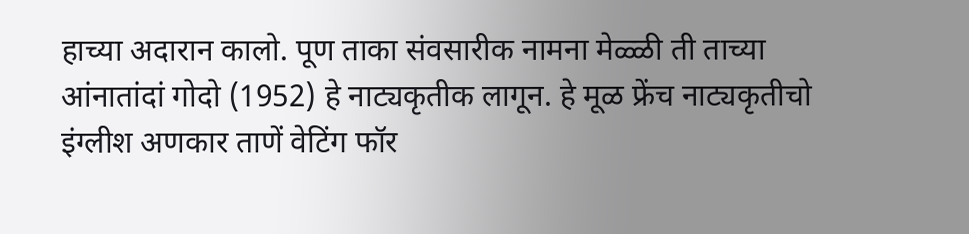हाच्या अदारान कालो. पूण ताका संवसारीक नामना मेळ्ळी ती ताच्या आंनातांदां गोदो (1952) हे नाट्यकृतीक लागून. हे मूळ फ्रेंच नाट्यकृतीचो इंग्लीश अणकार ताणें वेटिंग फॉर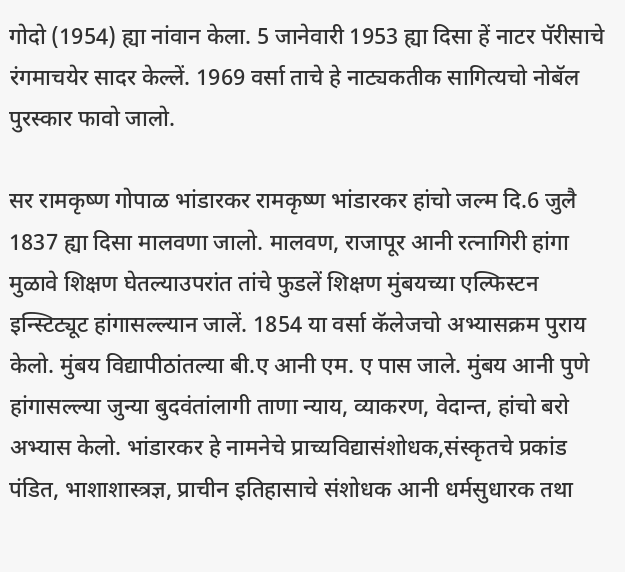गोदो (1954) ह्या नांवान केला. 5 जानेवारी 1953 ह्या दिसा हें नाटर पॅरीसाचे रंगमाचयेर सादर केल्लें. 1969 वर्सा ताचे हे नाट्यकतीक सागित्यचो नोबॅल पुरस्कार फावो जालो.

सर रामकृष्ण गोपाळ भांडारकर रामकृष्ण भांडारकर हांचो जल्म दि.6 जुलै 1837 ह्या दिसा मालवणा जालो. मालवण, राजापूर आनी रत्नागिरी हांगा मुळावे शिक्षण घेतल्याउपरांत तांचे फुडलें शिक्षण मुंबयच्या एल्फिस्टन इन्स्टिट्यूट हांगासल्ल्यान जालें. 1854 या वर्सा कॅलेजचो अभ्यासक्रम पुराय केलो. मुंबय विद्यापीठांतल्या बी.ए आनी एम. ए पास जाले. मुंबय आनी पुणे हांगासल्ल्या जुन्या बुदवंतांलागी ताणा न्याय, व्याकरण, वेदान्त, हांचो बरो अभ्यास केलो. भांडारकर हे नामनेचे प्राच्यविद्यासंशोधक,संस्कृतचे प्रकांड पंडित, भाशाशास्त्रज्ञ, प्राचीन इतिहासाचे संशोधक आनी धर्मसुधारक तथा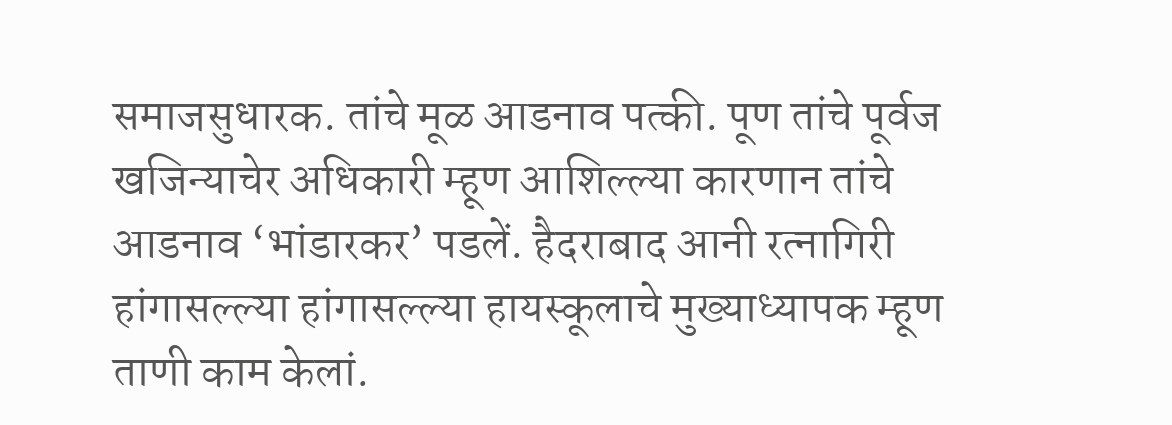समाजसुधारक. तांचे मूळ आडनाव पत्की. पूण तांचे पूर्वज खजिन्याचेर अधिकारी म्हूण आशिल्ल्या कारणान तांचे आडनाव ‘भांडारकर’ पडलें. हैदराबाद आनी रत्नागिरी हांगासल्ल्या हांगासल्ल्या हायस्कूलाचे मुख्याध्यापक म्हूण ताणी काम केलां.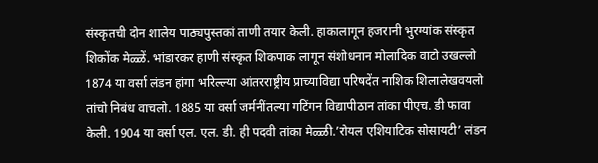संस्कृतची दोन शालेय पाठ्यपुस्तकां ताणी तयार केली. हाकालागून हजरानी भुरग्यांक संस्कृत शिकोंक मेळ्ळें. भांडारकर हाणी संस्कृत शिकपाक लागून संशोधनान मोलादिक वाटो उखल्लो 1874 या वर्सा लंडन हांगा भरिल्ल्या आंतरराष्ट्रीय प्राच्याविद्या परिषदेंत नाशिक शिलालेखवयलो तांचो निबंध वाचलो. 1885 या वर्सा जर्मनींतल्या गटिंगन विद्यापीठान तांका पीएच. डी फावा केली. 1904 या वर्सा एल. एल. डी. ही पदवी तांका मेळ्ळी.’रोयल एशियाटिक सोसायटी’ लंडन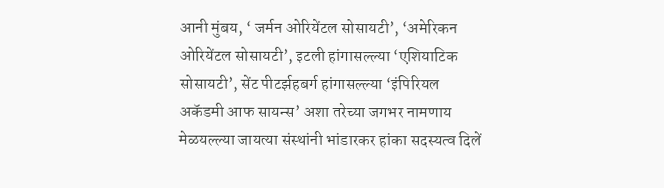आनी मुंबय, ‘ जर्मन ओरियेंटल सोसायटी’, ‘अमेरिकन ओरियेंटल सोसायटी’, इटली हांगासल्ल्या ‘एशियाटिक सोसायटी’, सेंट पीटर्झहबर्ग हांगासल्ल्या ‘इंपिरियल अकॅडमी आफ सायन्स’ अशा तरेच्या जगभर नामणाय मेळयल्ल्या जायत्या संस्थांनी भांडारकर हांका सदस्यत्व दिलें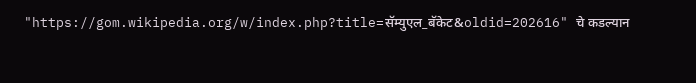"https://gom.wikipedia.org/w/index.php?title=सॅम्युएल_बॅकेट&oldid=202616" चे कडल्यान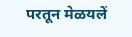परतून मेळयलें